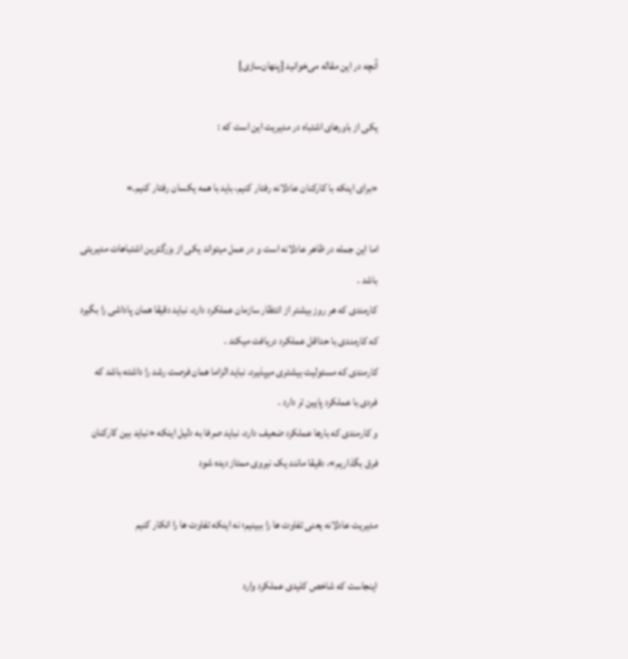آنچه در این مقاله می‌خوانید [پنهان‌سازی]

یکی از باورهای اشتباه در مدیریت این است که :

«برای اینکه با کارکنان عادلانه رفتار کنیم، باید با همه یکسان رفتار کنیم.»

اما این جمله در ظاهر عادلانه است و در عمل میتواند یکی از بزرگترین اشتباهات مدیریتی باشد .
کارمندی که هر روز بیشتر از انتظار سازمان عملکرد دارد، نباید دقیقا همان پاداشی را بگیرد که کارمندی با حداقل عملکرد دریافت میکند .
کارمندی که مسئولیت بیشتری میپذیرد، نباید الزاما همان فرصت رشد را داشته باشد که فردی با عملکرد پایین تر دارد .
و کارمندی که بارها عملکرد ضعیف دارد، نباید صرفا به دلیل اینکه «نباید بین کارکنان فرق بگذاریم»، دقیقا مانند یک نیروی ممتاز دیده شود

مدیریت عادلانه یعنی تفاوت ها را ببینیم؛ نه اینکه تفاوت ها را انکار کنیم

اینجاست که شاخص کلیدی عملکرد وارد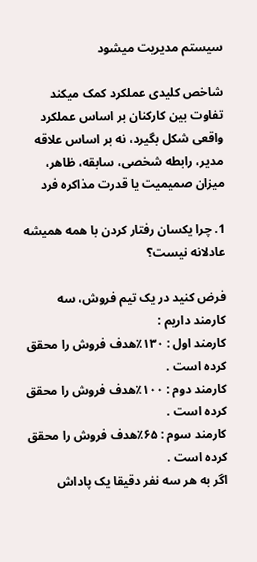سیستم مدیریت میشود

شاخص کلیدی عملکرد کمک میکند تفاوت بین کارکنان بر اساس عملکرد واقعی شکل بگیرد، نه بر اساس علاقه مدیر، رابطه شخصی، سابقه، ظاهر، میزان صمیمیت یا قدرت مذاکره فرد

1. چرا یکسان رفتار کردن با همه همیشه عادلانه نیست؟

فرض کنید در یک تیم فروش، سه کارمند داریم :
کارمند اول : ۱۳۰٪هدف فروش را محقق کرده است .
کارمند دوم : ۱۰۰٪هدف فروش را محقق کرده است .
کارمند سوم : ۶۵٪هدف فروش را محقق کرده است .
اگر به هر سه نفر دقیقا یک پاداش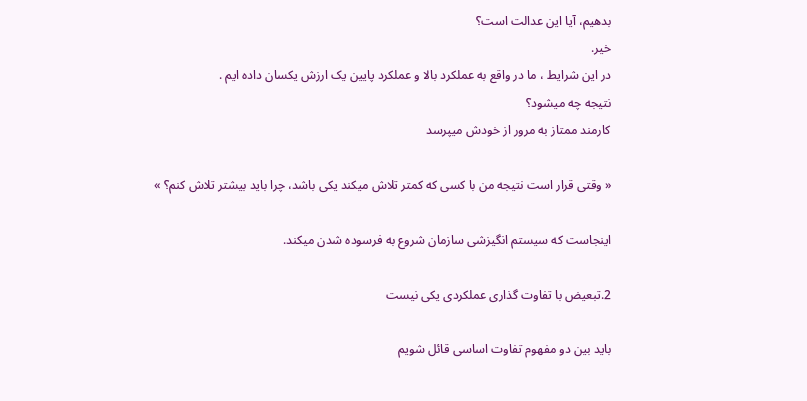بدهیم، آیا این عدالت است؟
خیر.
در این شرایط ، ما در واقع به عملکرد بالا و عملکرد پایین یک ارزش یکسان داده ایم .
نتیجه چه میشود؟
کارمند ممتاز به مرور از خودش میپرسد

« وقتی قرار است نتیجه من با کسی که کمتر تلاش میکند یکی باشد، چرا باید بیشتر تلاش کنم؟ »

اینجاست که سیستم انگیزشی سازمان شروع به فرسوده شدن میکند.

2.تبعیض با تفاوت گذاری عملکردی یکی نیست

باید بین دو مفهوم تفاوت اساسی قائل شویم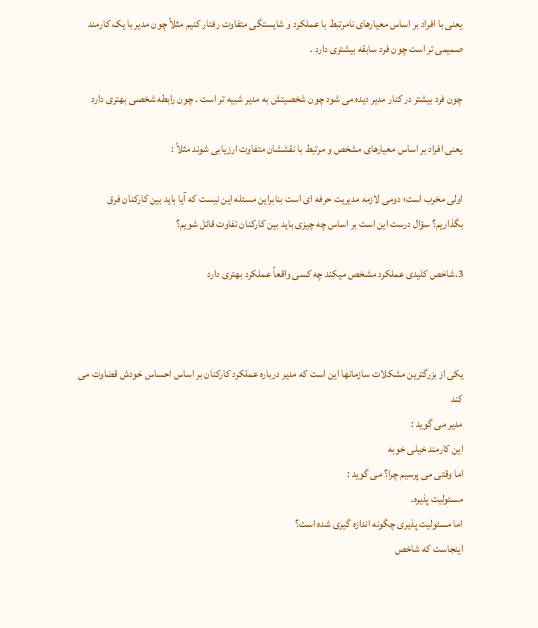یعنی با افراد بر اساس معیارهای نامرتبط با عملکرد و شایستگی متفاوت رفتار کنیم مثلاً چون مدیر با یک کارمند صمیمی تر است چون فرد سابقه بیشتری دارد .

چون فرد بیشتر در کنار مدیر دیده می شود چون شخصیتش به مدیر شبیه تر است . چون رابطه شخصی بهتری دارد

یعنی افراد بر اساس معیارهای مشخص و مرتبط با نقششان متفاوت ارزیابی شوند مثلاً :

اولى مخرب است؛ دومی لازمه مدیریت حرفه ای است بنابراین مسئله این نیست که آیا باید بین کارکنان فرق بگذاریم؟ سؤال درست این است بر اساس چه چیزی باید بین کارکنان تفاوت قائل شویم؟

3.شاخص کلیدی عملکرد مشخص میکند چه کسی واقعاً عملکرد بهتری دارد



یکی از بزرگترین مشکلات سازمانها این است که مدیر درباره عملکرد کارکنان بر اساس احساس خودش قضاوت می کند
مدیر می گوید :
این کارمند خیلی خوبه
اما وقتی می پرسیم چرا؟ می گوید :
مسئولیت پذیره.
اما مسئولیت پذیری چگونه اندازه گیری شده است؟
اینجاست که شاخص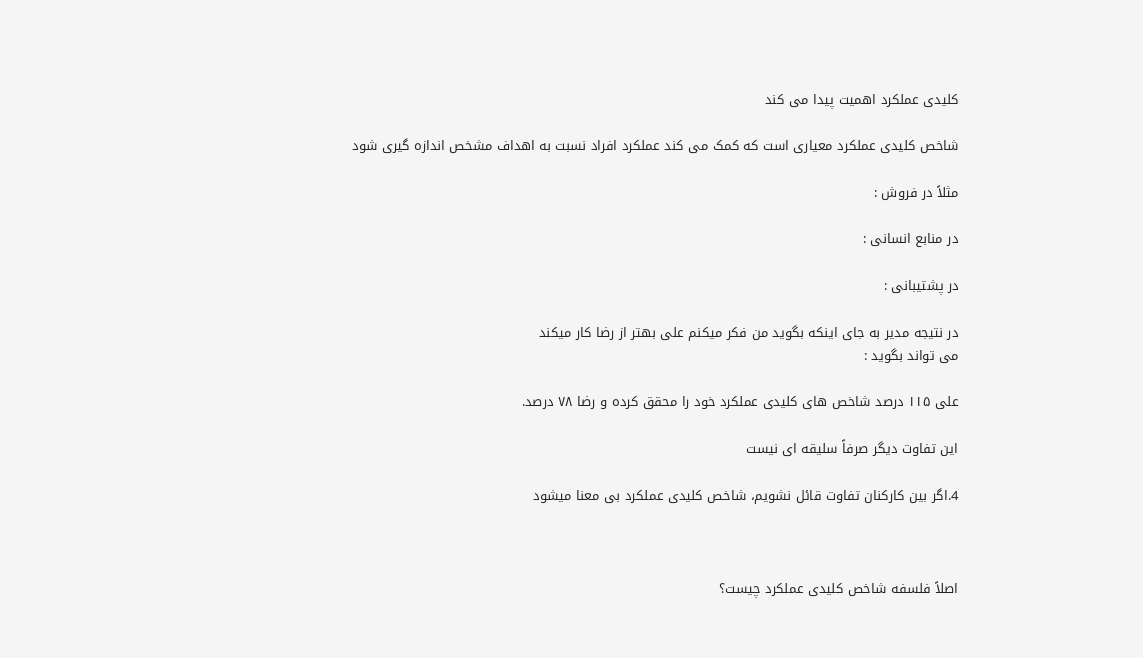کلیدی عملکرد اهمیت پیدا می کند

شاخص کلیدی عملکرد معیاری است که کمک می کند عملکرد افراد نسبت به اهداف مشخص اندازه گیری شود

مثلاً در فروش :

در منابع انسانی :

در پشتیبانی :

در نتیجه مدیر به جای اینکه بگوید من فکر میکنم علی بهتر از رضا کار میکند
می تواند بگوید :

علی ۱۱۵ درصد شاخص های کلیدی عملکرد خود را محقق کرده و رضا ۷۸ درصد.

این تفاوت دیگر صرفاً سلیقه ای نیست

4.اگر بین کارکنان تفاوت قائل نشویم، شاخص کلیدی عملکرد بی معنا میشود



اصلاً فلسفه شاخص کلیدی عملکرد چیست؟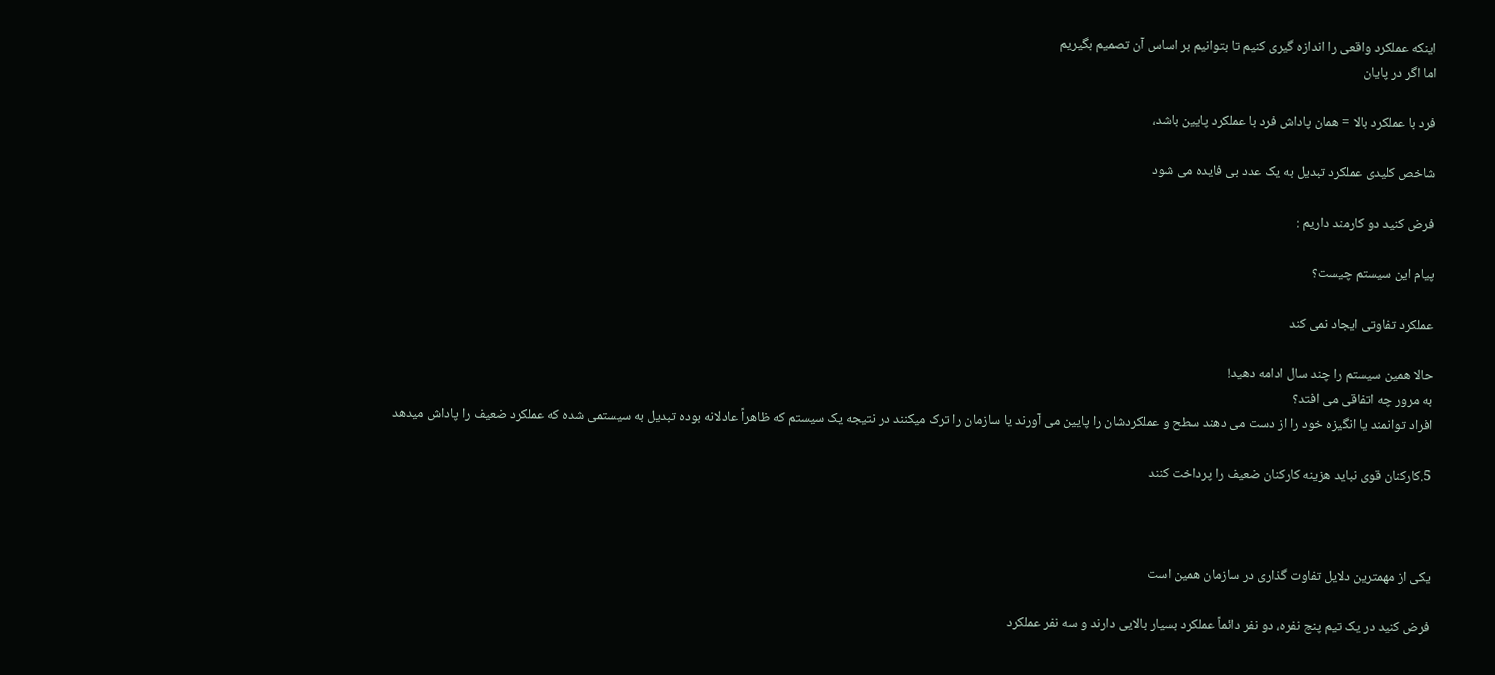اینکه عملکرد واقعی را اندازه گیری کنیم تا بتوانیم بر اساس آن تصمیم بگیریم
اما اگر در پایان

فرد با عملکرد بالا = همان پاداش فرد با عملکرد پایین باشد،

شاخص کلیدی عملکرد تبدیل به یک عدد بی فایده می شود

فرض کنید دو کارمند داریم :

پیام این سیستم چیست؟

عملکرد تفاوتی ایجاد نمی کند

حالا همین سیستم را چند سال ادامه دهید!
به مرور چه اتفاقی می افتد؟
افراد توانمند یا انگیزه خود را از دست می دهند سطح و عملکردشان را پایین می آورند يا سازمان را ترک میکنند در نتیجه یک سیستم که ظاهراً عادلانه بوده تبدیل به سیستمی شده که عملکرد ضعیف را پاداش میدهد

5.کارکنان قوی نباید هزینه کارکنان ضعیف را پرداخت کنند



یکی از مهمترین دلایل تفاوت گذاری در سازمان همین است

فرض کنید در یک تیم پنج نفره، دو نفر دائماً عملکرد بسیار بالایی دارند و سه نفر عملکرد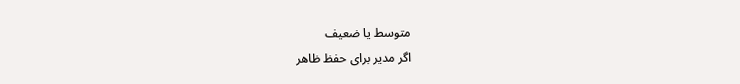متوسط یا ضعیف
اگر مدیر برای حفظ ظاهر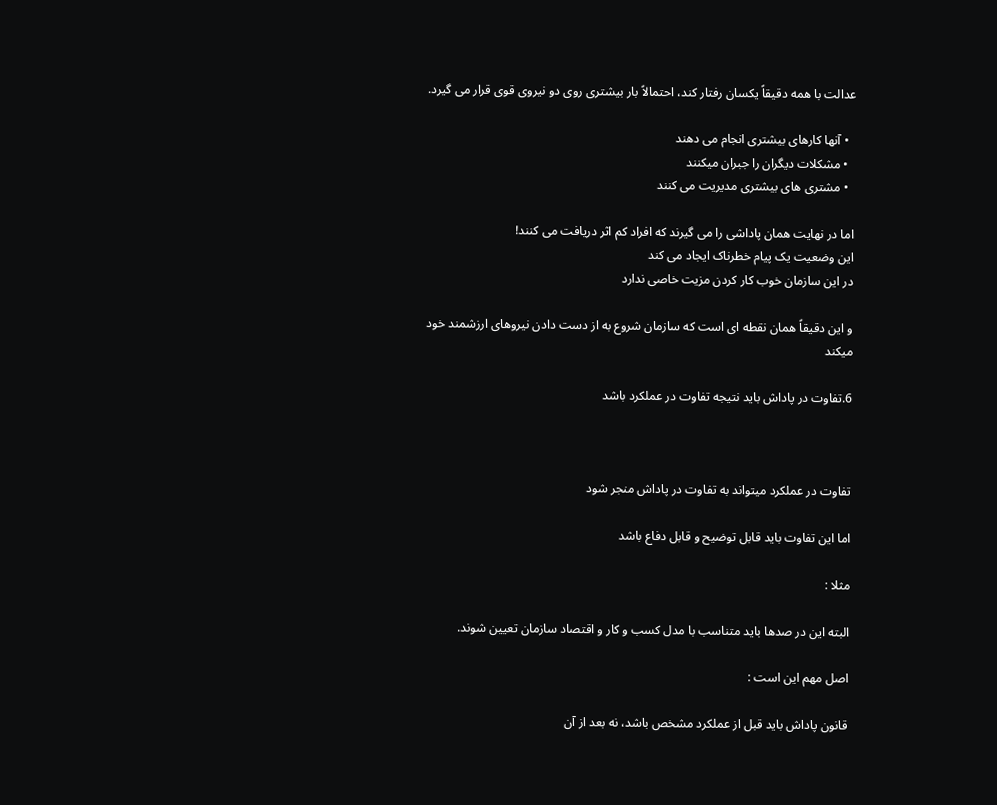عدالت با همه دقیقاً یکسان رفتار کند، احتمالاً بار بیشتری روی دو نیروی قوی قرار می گیرد.

  • آنها کارهای بیشتری انجام می دهند
  • مشکلات دیگران را جبران میکنند
  • مشتری های بیشتری مدیریت می کنند

اما در نهایت همان پاداشی را می گیرند که افراد کم اثر دریافت می کنند!
این وضعیت یک پیام خطرناک ایجاد می کند
در این سازمان خوب کار کردن مزیت خاصی ندارد

و این دقیقاً همان نقطه ای است که سازمان شروع به از دست دادن نیروهای ارزشمند خود میکند

6.تفاوت در پاداش باید نتیجه تفاوت در عملکرد باشد



تفاوت در عملکرد میتواند به تفاوت در پاداش منجر شود

اما این تفاوت باید قابل توضیح و قابل دفاع باشد

مثلا :

البته این در صدها باید متناسب با مدل کسب و کار و اقتصاد سازمان تعیین شوند.

اصل مهم این است :

قانون پاداش باید قبل از عملکرد مشخص باشد، نه بعد از آن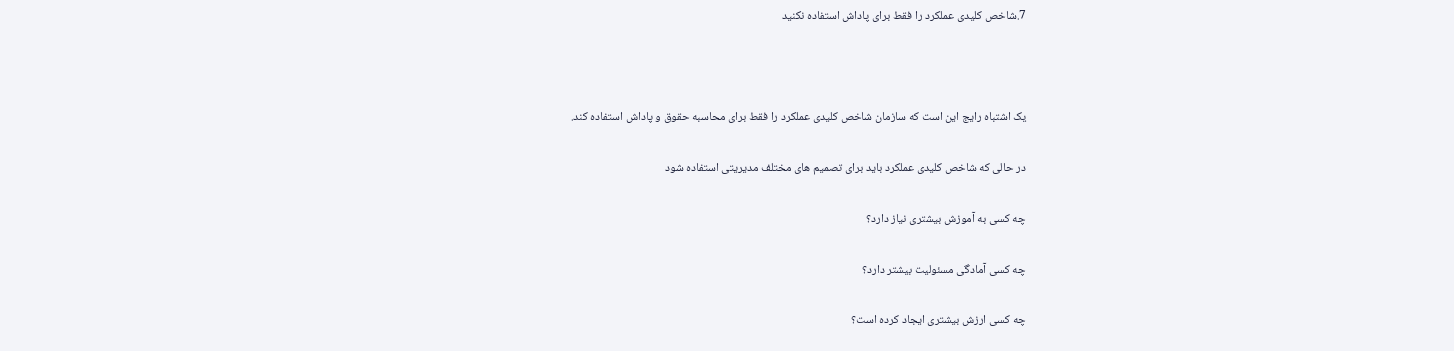7.شاخص کلیدی عملکرد را فقط برای پاداش استفاده نکنید



یک اشتباه رایج این است که سازمان شاخص کلیدی عملکرد را فقط برای محاسبه حقوق و پاداش استفاده کند.

در حالی که شاخص کلیدی عملکرد باید برای تصمیم های مختلف مدیریتی استفاده شود

چه کسی به آموزش بیشتری نیاز دارد؟

چه کسی آمادگی مسئولیت بیشتر دارد؟

چه کسی ارزش بیشتری ایجاد کرده است؟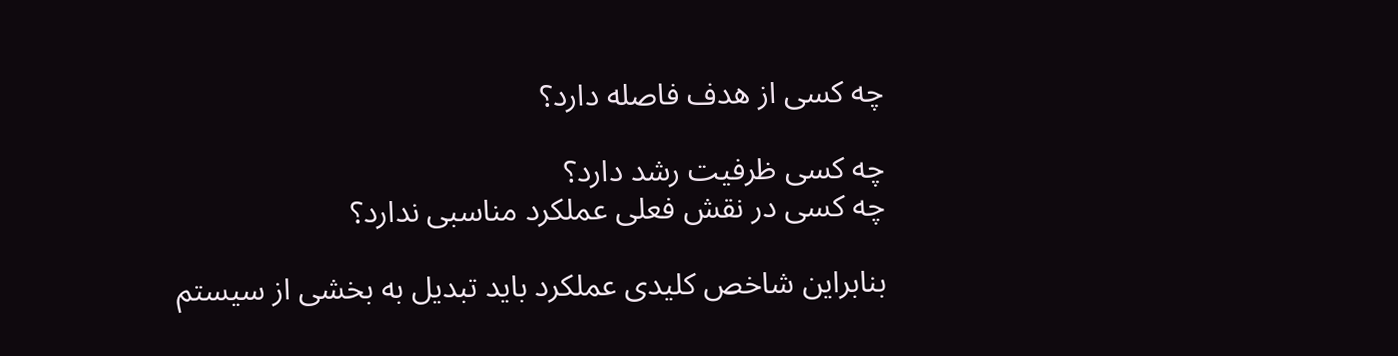چه کسی از هدف فاصله دارد؟

چه کسی ظرفیت رشد دارد؟
چه کسی در نقش فعلی عملکرد مناسبی ندارد؟

بنابراین شاخص کلیدی عملکرد باید تبدیل به بخشی از سیستم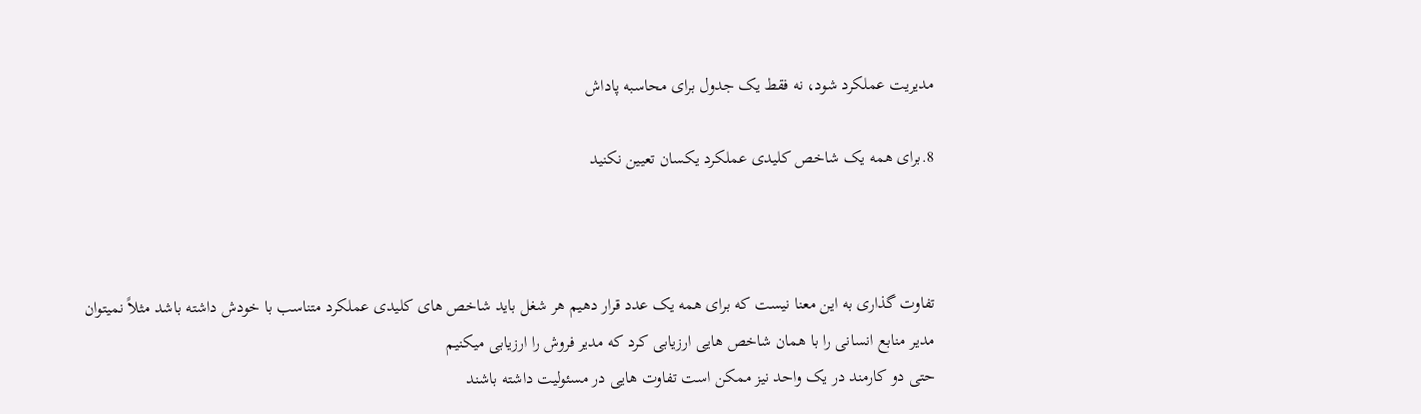مدیریت عملکرد شود، نه فقط یک جدول برای محاسبه پاداش

8.برای همه یک شاخص کلیدی عملکرد یکسان تعيين نکنید



تفاوت گذاری به این معنا نیست که برای همه یک عدد قرار دهیم هر شغل باید شاخص های کلیدی عملکرد متناسب با خودش داشته باشد مثلاً نمیتوان مدیر منابع انسانی را با همان شاخص هایی ارزیابی کرد که مدیر فروش را ارزیابی میکنیم
حتی دو کارمند در یک واحد نیز ممکن است تفاوت هایی در مسئولیت داشته باشند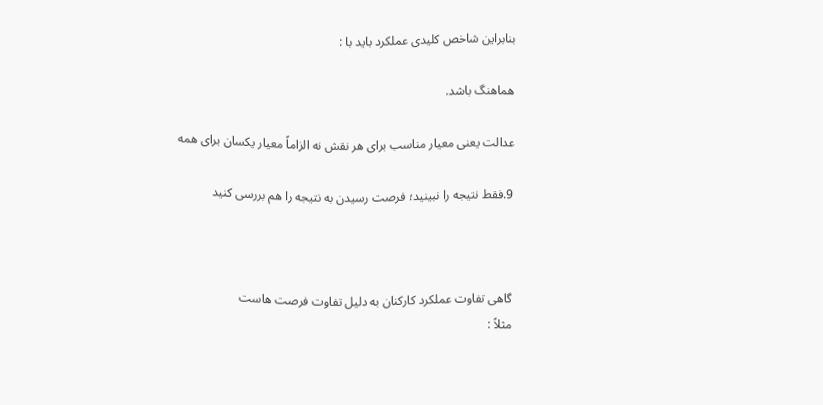بنابراین شاخص کلیدی عملکرد باید با :

هماهنگ باشد.

عدالت یعنی معیار مناسب برای هر نقش نه الزاماً معیار یکسان برای همه

9.فقط نتیجه را نبینید؛ فرصت رسیدن به نتیجه را هم بررسی کنید



گاهی تفاوت عملکرد کارکنان به دلیل تفاوت فرصت هاست
مثلاً :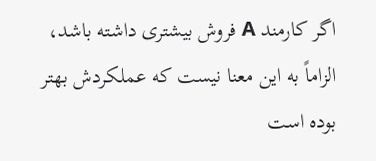اگر کارمند A فروش بیشتری داشته باشد، الزاماً به این معنا نیست که عملکردش بهتر بوده است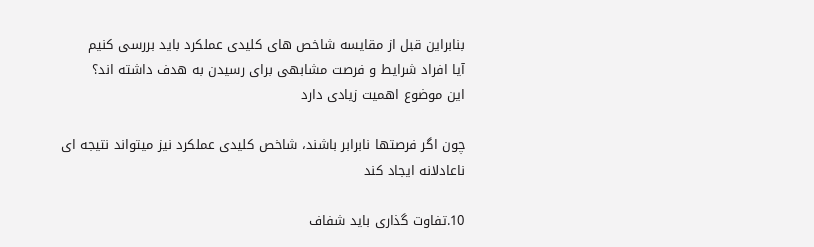بنابراین قبل از مقایسه شاخص های کلیدی عملکرد باید بررسی کنیم
آیا افراد شرایط و فرصت مشابهی برای رسیدن به هدف داشته اند؟
این موضوع اهمیت زیادی دارد

چون اگر فرصتها نابرابر باشند، شاخص کلیدی عملکرد نیز میتواند نتیجه ای ناعادلانه ایجاد کند

10.تفاوت گذاری باید شفاف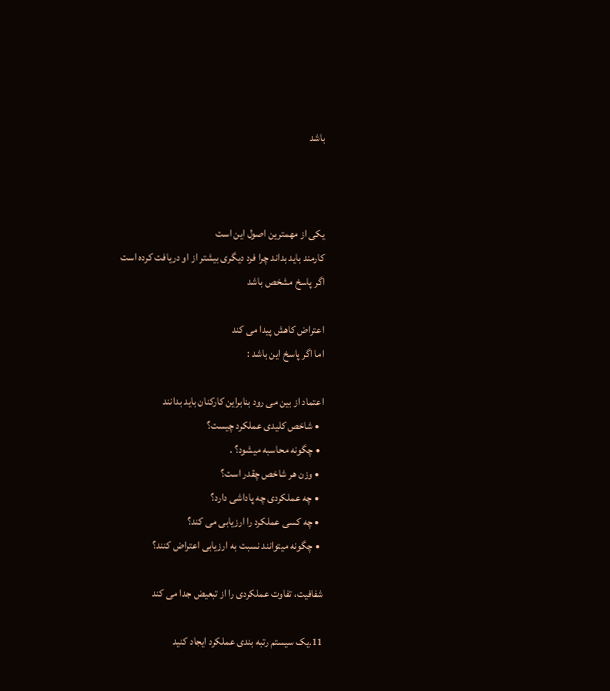باشد



یکی از مهمترین اصول این است
کارمند باید بداند چرا فرد دیگری بیشتر از او دریافت کرده است
اگر پاسخ مشخص باشد

اعتراض کاهش پیدا می کند
اما اگر پاسخ این باشد :

اعتماد از بین می رود بنابراین کارکنان باید بدانند
  • شاخص کلیدی عملکرد چیست؟
  • چگونه محاسبه میشود؟ .
  • وزن هر شاخص چقدر است؟
  • چه عملکردی چه پاداشی دارد؟
  • چه کسی عملکرد را ارزیابی می کند؟
  • چگونه میتوانند نسبت به ارزیابی اعتراض کنند؟

شفافیت، تفاوت عملکردی را از تبعیض جدا می کند

11.یک سیستم رتبه بندی عملکرد ایجاد کنید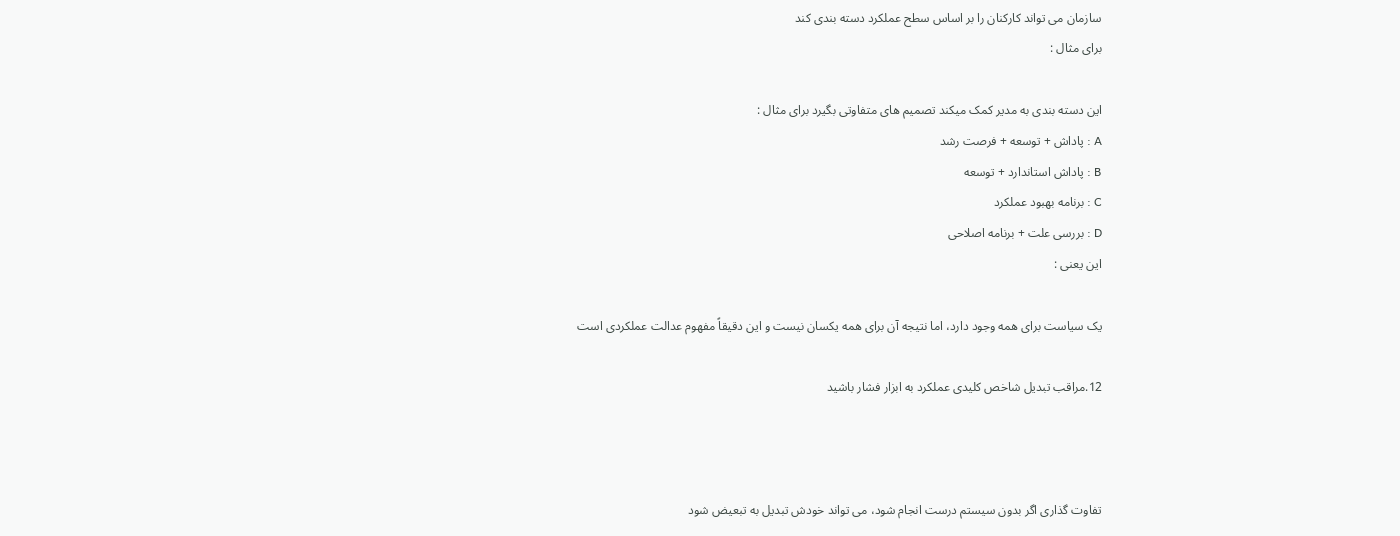سازمان می تواند کارکنان را بر اساس سطح عملکرد دسته بندی کند
برای مثال :

این دسته بندی به مدیر کمک میکند تصمیم های متفاوتی بگیرد برای مثال :
A : پاداش + توسعه + فرصت رشد
B : پاداش استاندارد + توسعه
C : برنامه بهبود عملکرد
D : بررسی علت + برنامه اصلاحی
این یعنی :

یک سیاست برای همه وجود دارد، اما نتیجه آن برای همه یکسان نیست و این دقیقاً مفهوم عدالت عملکردی است

12.مراقب تبدیل شاخص کلیدی عملکرد به ابزار فشار باشید



تفاوت گذاری اگر بدون سیستم درست انجام شود، می تواند خودش تبدیل به تبعیض شود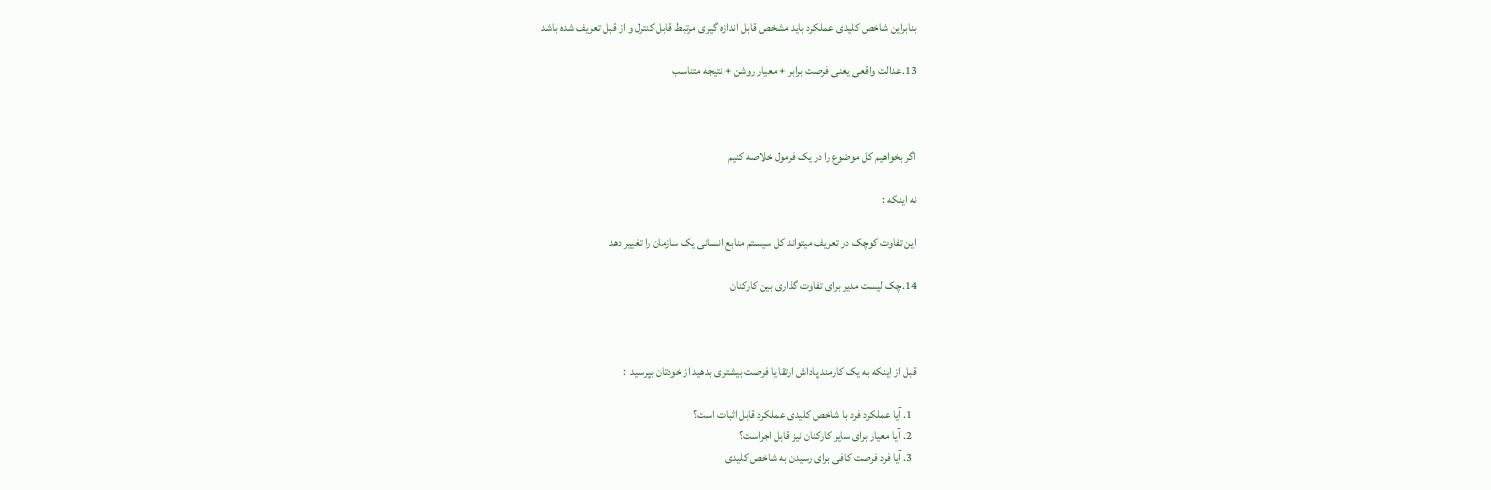بنابراین شاخص کلیدی عملکرد باید مشخص قابل اندازه گیری مرتبط قابل کنترل و از قبل تعریف شده باشد

13.عدالت واقعی یعنی فرصت برابر + معيار روشن + نتیجه متناسب



اگر بخواهیم كل موضوع را در یک فرمول خلاصه کنیم

نه اینکه :

این تفاوت کوچک در تعریف میتواند کل سیستم منابع انسانی یک سازمان را تغییر دهد

14.چک لیست مدیر برای تفاوت گذاری بین کارکنان



قبل از اینکه به یک کارمند پاداش ارتقا یا فرصت بیشتری بدهید از خودتان بپرسید  :

  1. آیا عملکرد فرد با شاخص کلیدی عملکرد قابل اثبات است؟
  2. آیا معیار برای سایر کارکنان نیز قابل اجراست؟
  3. آیا فرد فرصت کافی برای رسیدن به شاخص کلیدی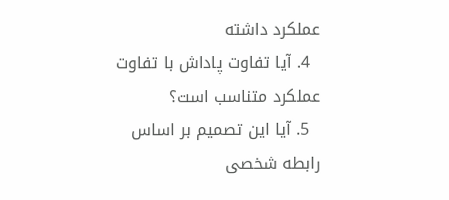عملکرد داشته
  4. آیا تفاوت پاداش با تفاوت عملکرد متناسب است؟
  5. آیا این تصمیم بر اساس رابطه شخصی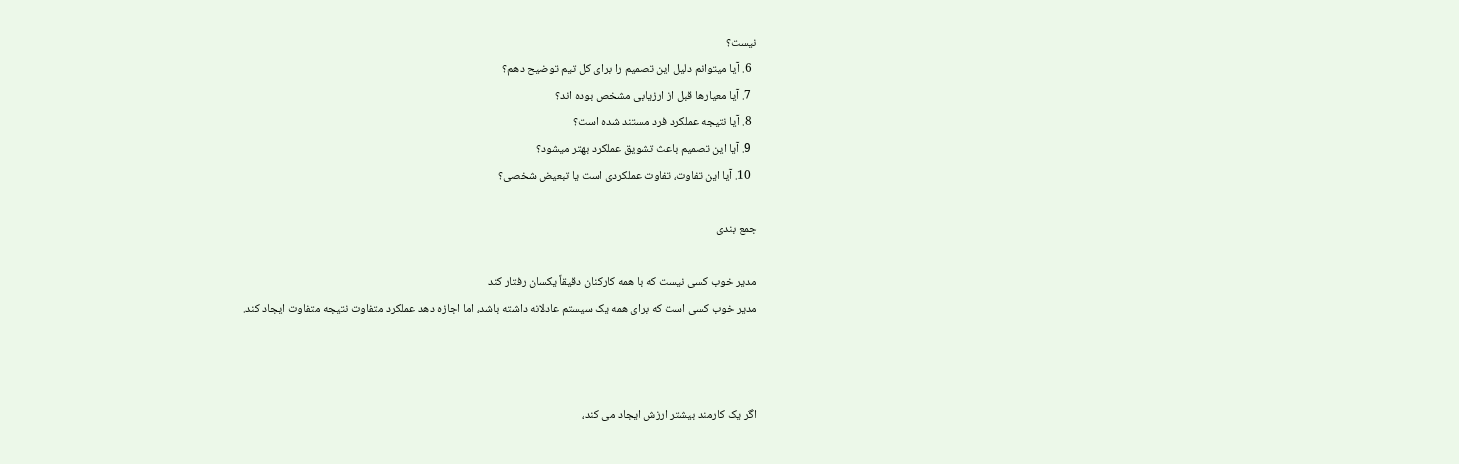نیست؟
  6. آیا میتوانم دلیل این تصمیم را برای کل تیم توضیح دهم؟
  7. آیا معیارها قبل از ارزیابی مشخص بوده اند؟
  8. آيا نتيجه عملکرد فرد مستند شده است؟
  9. آیا این تصميم باعث تشویق عملکرد بهتر میشود؟
  10. آیا این تفاوت، تفاوت عملکردی است یا تبعیض شخصی؟

جمع بندی

مدیر خوب کسی نیست که با همه کارکنان دقیقاً یکسان رفتار کند
مدیر خوب کسی است که برای همه یک سیستم عادلانه داشته باشد، اما اجازه دهد عملکرد متفاوت نتیجه متفاوت ایجاد کند.



اگر یک کارمند بیشتر ارزش ایجاد می کند،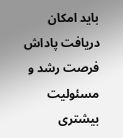باید امکان دریافت پاداش فرصت رشد و مسئولیت بیشتری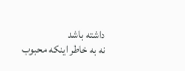داشته باشد
نه به خاطر اینکه محبوب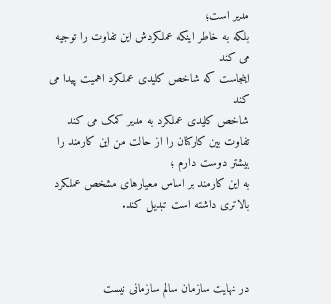مدیر است؛
بلکه به خاطر اینکه عملکردش این تفاوت را توجیه می کند
اینجاست که شاخص کلیدی عملکرد اهمیت پیدا می کند
شاخص کلیدی عملکرد به مدیر کمک می کند تفاوت بین کارکنان را از حالت من این کارمند را بیشتر دوست دارم ؛
به این کارمند بر اساس معیارهای مشخص عملکرد بالاتری داشته است تبدیل کند.



در نهایت سازمان سالم سازمانی نیست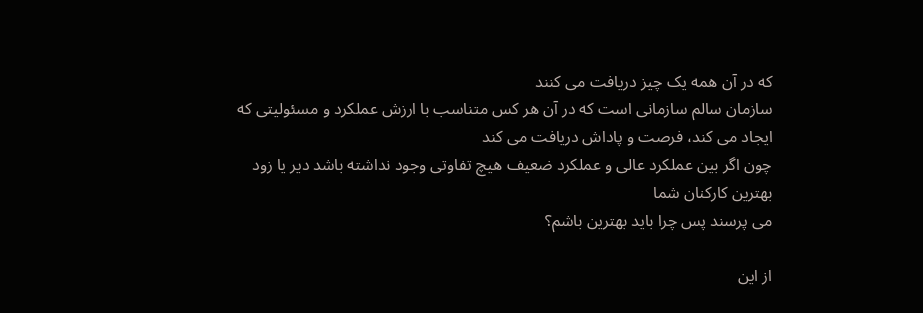که در آن همه یک چیز دریافت می کنند
سازمان سالم سازمانی است که در آن هر کس متناسب با ارزش عملکرد و مسئولیتی که ایجاد می کند، فرصت و پاداش دریافت می کند
چون اگر بین عملکرد عالی و عملکرد ضعیف هیچ تفاوتی وجود نداشته باشد دیر یا زود بهترین کارکنان شما
می پرسند پس چرا باید بهترین باشم؟

از این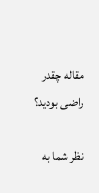مقاله چقدر راضی بودید؟

نظر شما به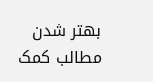بهتر شدن مطالب کمک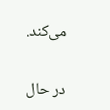می‌کند.

در حال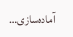آماده‌سازی…